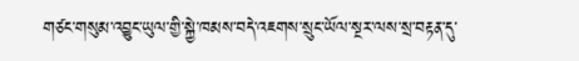གཙང་གསུམ་འབྱུང་ཡུལ་གྱི་སྐྱེ་ཁམས་བདེ་འཇགས་སྲུང་ཡོལ་སྔར་ལས་སྲ་བརྟན་དུ་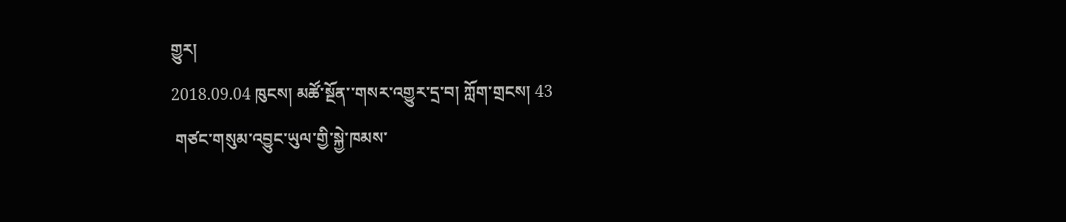གྱུར།
2018.09.04 ཁུངས། མཚོ་སྔོན་་གསར་འགྱུར་དྲ་བ། ཀློག་གྲངས། 43
 གཙང་གསུམ་འབྱུང་ཡུལ་གྱི་སྐྱེ་ཁམས་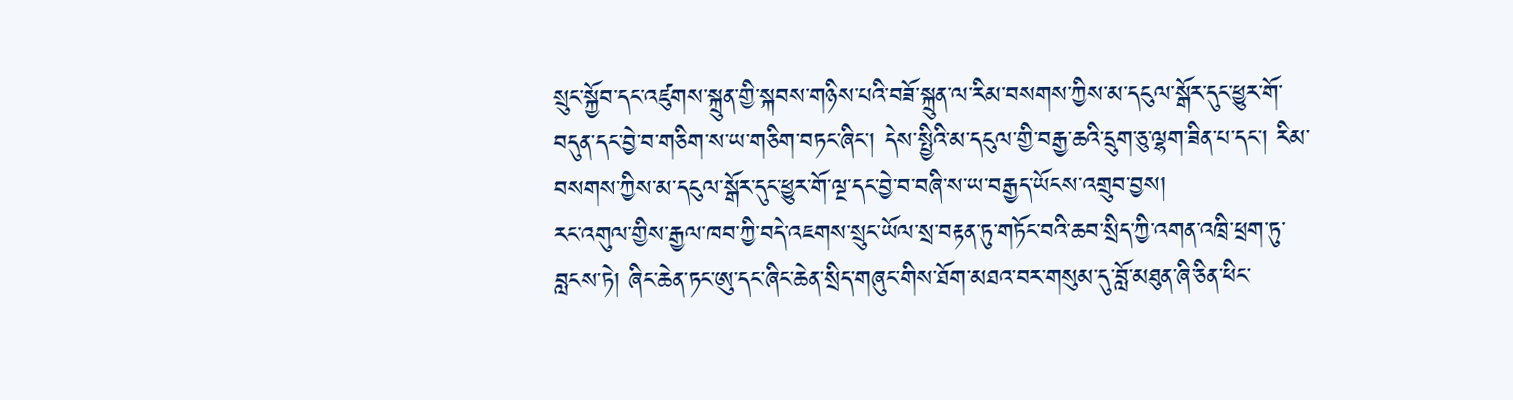སྲུང་སྐྱོབ་དང་འཛུགས་སྐྲུན་གྱི་སྐབས་གཉིས་པའི་བཟོ་སྐྲུན་ལ་རིམ་བསགས་ཀྱིས་མ་དངུལ་སྒོར་དུང་ཕྱུར་གོ་བདུན་དང་བྱེ་བ་གཅིག་ས་ཡ་གཅིག་བཏང་ཞིང་། དེས་སྤྱིའི་མ་དངུལ་གྱི་བརྒྱ་ཆའི་དྲུག་ཅུ་ལྷག་ཟིན་པ་དང་། རིམ་བསགས་ཀྱིས་མ་དངུལ་སྒོར་དུང་ཕྱུར་གོ་ལྔ་དང་བྱེ་བ་བཞི་ས་ཡ་བརྒྱད་ཡོངས་འགྲུབ་བྱས།
རང་འགུལ་གྱིས་རྒྱལ་ཁབ་ཀྱི་བདེ་འཇགས་སྲུང་ཡོལ་སྲ་བརྟན་ཏུ་གཏོང་བའི་ཆབ་སྲིད་ཀྱི་འགན་འཁྲི་ཕྲག་ཏུ་བླངས་ཏེ། ཞིང་ཆེན་ཏང་ཨུ་དང་ཞིང་ཆེན་སྲིད་གཞུང་གིས་ཐོག་མཐའ་བར་གསུམ་དུ་བློ་མཐུན་ཞི་ཅིན་ཕིང་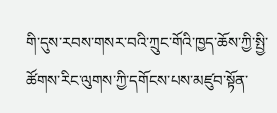གི་དུས་རབས་གསར་བའི་ཀྲུང་གོའི་ཁྱད་ཆོས་ཀྱི་སྤྱི་ཚོགས་རིང་ལུགས་ཀྱི་དགོངས་པས་མཛུབ་སྟོན་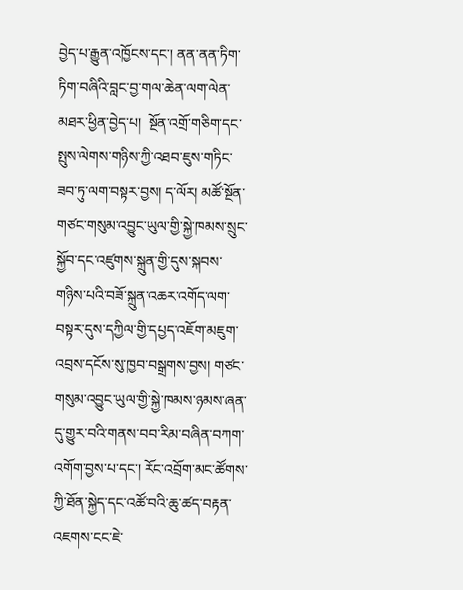བྱེད་པ་རྒྱུན་འཁྱོངས་དང་། ནན་ནན་ཏིག་ཏིག་བཞིའི་བླང་བྱ་གལ་ཆེན་ལག་ལེན་མཐར་ཕྱིན་བྱེད་པ།  སྔོན་འགྲོ་གཅིག་དང་སྤུས་ལེགས་གཉིས་ཀྱི་འཐབ་ཇུས་གཏིང་ཟབ་ཏུ་ལག་བསྟར་བྱས། ད་ལོར། མཚོ་སྔོན་གཙང་གསུམ་འབྱུང་ཡུལ་གྱི་སྐྱེ་ཁམས་སྲུང་སྐྱོབ་དང་འཛུགས་སྐྲུན་གྱི་དུས་སྐབས་གཉིས་པའི་བཟོ་སྐྲུན་འཆར་འགོད་ལག་བསྟར་དུས་དཀྱིལ་གྱི་དཔྱད་འཇོག་མཇུག་འབྲས་དངོས་སུ་ཁྱབ་བསྒྲགས་བྱས། གཙང་གསུམ་འབྱུང་ཡུལ་གྱི་སྐྱེ་ཁམས་ཉམས་ཞན་དུ་གྱུར་བའི་གནས་བབ་རིམ་བཞིན་བཀག་འགོག་བྱས་པ་དང་། རོང་འབྲོག་མང་ཚོགས་ཀྱི་ཐོན་སྐྱེད་དང་འཚོ་བའི་ཆུ་ཚད་བརྟན་འཇགས་ངང་ཇེ་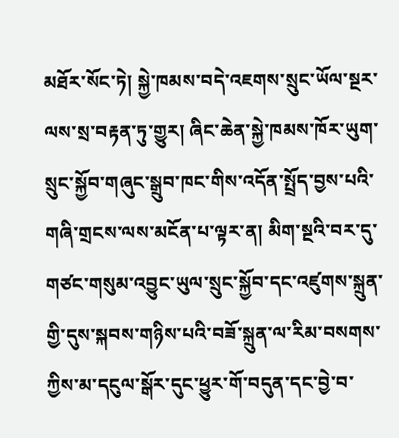མཐོར་སོང་ཏེ། སྐྱེ་ཁམས་བདེ་འཇགས་སྲུང་ཡོལ་སྔར་ལས་སྲ་བརྟན་ཏུ་གྱུར། ཞིང་ཆེན་སྐྱེ་ཁམས་ཁོར་ཡུག་སྲུང་སྐྱོབ་གཞུང་སྒྲུབ་ཁང་གིས་འདོན་སྤྲོད་བྱས་པའི་གཞི་གྲངས་ལས་མངོན་པ་ལྟར་ན། མིག་སྔའི་བར་དུ་གཙང་གསུམ་འབྱུང་ཡུལ་སྲུང་སྐྱོབ་དང་འཛུགས་སྐྲུན་གྱི་དུས་སྐབས་གཉིས་པའི་བཟོ་སྐྲུན་ལ་རིམ་བསགས་ཀྱིས་མ་དངུལ་སྒོར་དུང་ཕྱུར་གོ་བདུན་དང་བྱེ་བ་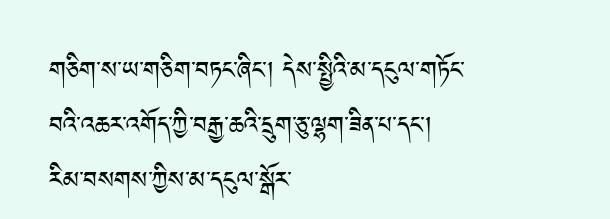གཅིག་ས་ཡ་གཅིག་བཏང་ཞིང་། དེས་སྤྱིའི་མ་དངུལ་གཏོང་བའི་འཆར་འགོད་ཀྱི་བརྒྱ་ཆའི་དྲུག་ཅུ་ལྷག་ཟིན་པ་དང་། རིམ་བསགས་ཀྱིས་མ་དངུལ་སྒོར་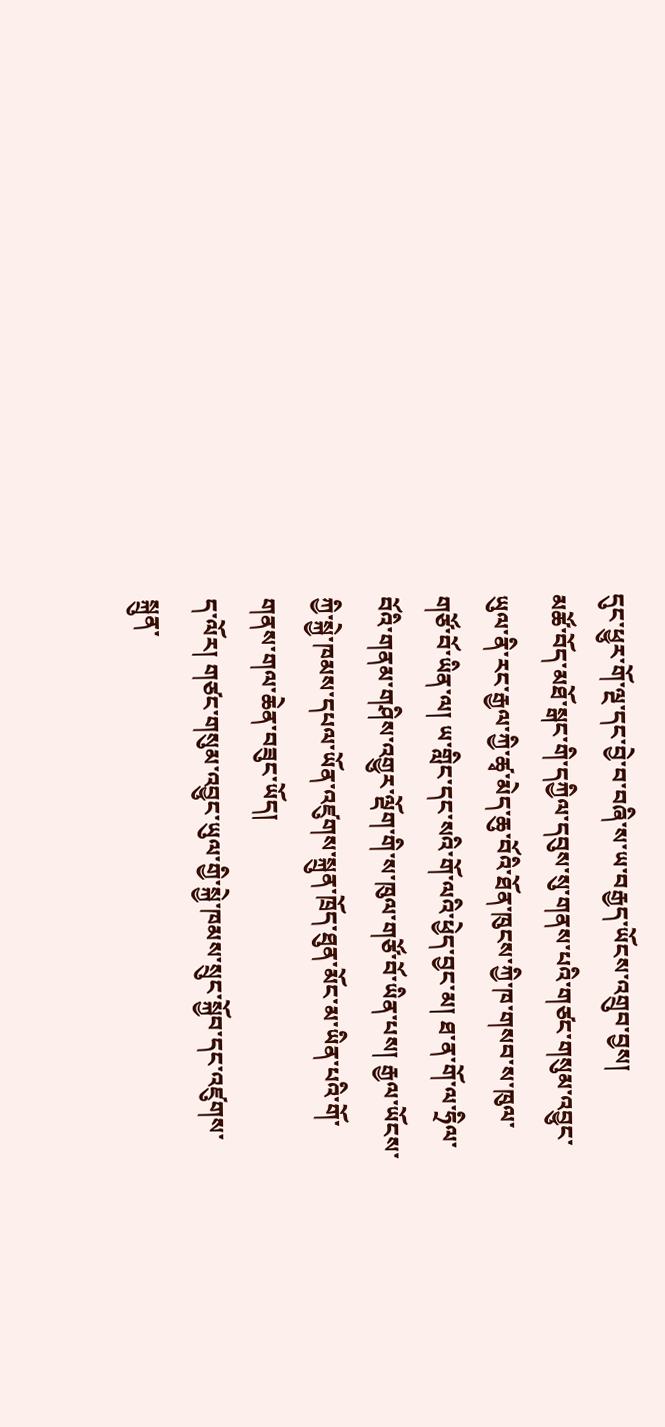དུང་ཕྱུར་གོ་ལྔ་དང་བྱེ་བ་བཞི་ས་ཡ་བརྒྱད་ཡོངས་འགྲུབ་བྱས།
མཚོ་བོད་མཐོ་སྒང་གི་དཀྱིལ་དབུས་སུ་གནས་པའི་གཙང་གསུམ་འབྱུང་ཡུལ་ནི་རང་རྒྱལ་ཀྱི་ཚྭ་མེད་ཆུ་བོའི་ཐོན་ཁུངས་ཀྱི་ཁ་གསབ་ས་ཁུལ་གཙོ་བོ་ཡིན་ལ། ཡ་གླིང་དང་སའི་གོ་ལའི་ཕྱེད་བྱང་མ། ཐ་ན་གོ་ལ་ཧྲིལ་བོའི་གནམ་གཤིས་འགྱུར་ལྡོག་གི་ས་ཁུལ་གཙོ་བོ་ཡིན་པས། རྒྱལ་ཡོངས་ཀྱི་སྐྱེ་ཁམས་དཔལ་ཡོན་འཛུགས་སྐྲུན་ཁྲོད་ཐུན་མོང་མ་ཡིན་པའི་གོ་གནས་གལ་ཆེན་བཟུང་ཡོད།
ད་ལོར། གཙང་གསུམ་འབྱུང་ཡུལ་གྱི་སྐྱེ་ཁམས་སྲུང་སྐྱོབ་དང་འཛུགས་སྐྲུན་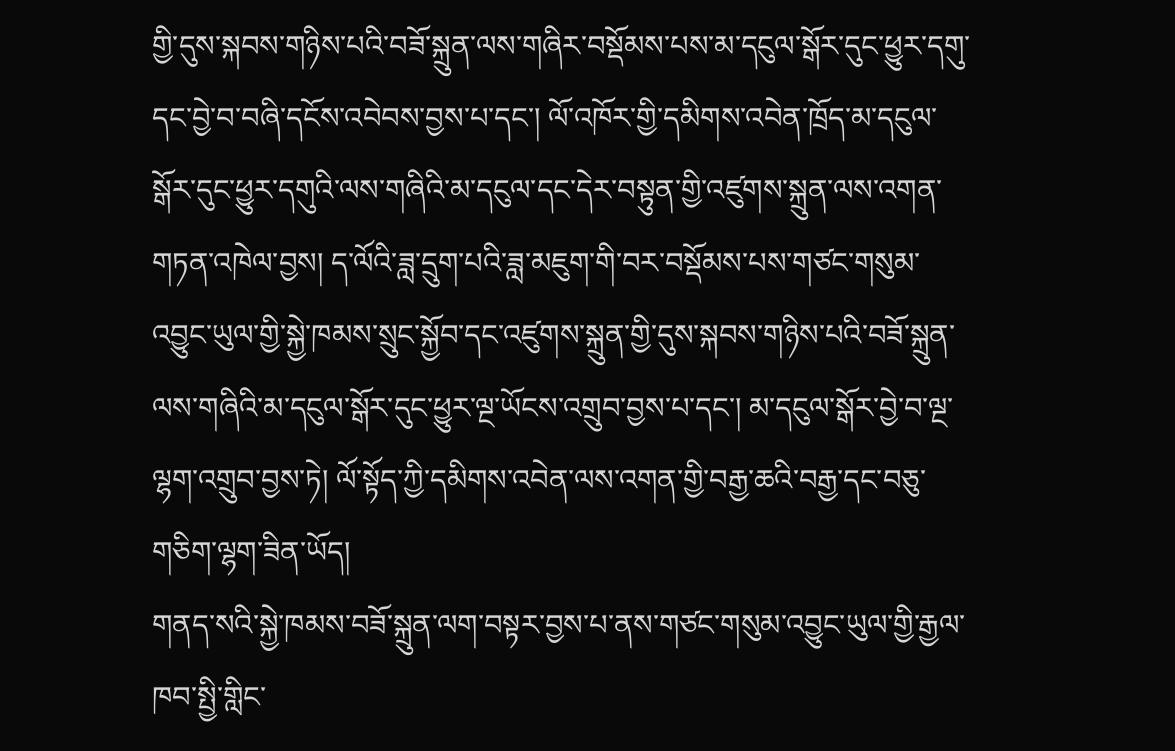གྱི་དུས་སྐབས་གཉིས་པའི་བཟོ་སྐྲུན་ལས་གཞིར་བསྡོམས་པས་མ་དངུལ་སྒོར་དུང་ཕྱུར་དགུ་དང་བྱེ་བ་བཞི་དངོས་འབེབས་བྱས་པ་དང་། ལོ་འཁོར་གྱི་དམིགས་འབེན་ཁྲོད་མ་དངུལ་སྒོར་དུང་ཕྱུར་དགུའི་ལས་གཞིའི་མ་དངུལ་དང་དེར་བསྟུན་གྱི་འཛུགས་སྐྲུན་ལས་འགན་གཏན་འཁེལ་བྱས། ད་ལོའི་ཟླ་དྲུག་པའི་ཟླ་མཇུག་གི་བར་བསྡོམས་པས་གཙང་གསུམ་འབྱུང་ཡུལ་གྱི་སྐྱེ་ཁམས་སྲུང་སྐྱོབ་དང་འཛུགས་སྐྲུན་གྱི་དུས་སྐབས་གཉིས་པའི་བཟོ་སྐྲུན་ལས་གཞིའི་མ་དངུལ་སྒོར་དུང་ཕྱུར་ལྔ་ཡོངས་འགྲུབ་བྱས་པ་དང་། མ་དངུལ་སྒོར་བྱེ་བ་ལྔ་ལྷག་འགྲུབ་བྱས་ཏེ། ལོ་སྟོད་ཀྱི་དམིགས་འབེན་ལས་འགན་གྱི་བརྒྱ་ཆའི་བརྒྱ་དང་བཅུ་གཅིག་ལྷག་ཟིན་ཡོད།
གནད་སའི་སྐྱེ་ཁམས་བཟོ་སྐྲུན་ལག་བསྟར་བྱས་པ་ནས་གཙང་གསུམ་འབྱུང་ཡུལ་གྱི་རྒྱལ་ཁབ་སྤྱི་གླིང་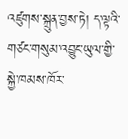འཛུགས་སྐྲུན་བྱས་ཏེ། ད་ལྟའི་གཙང་གསུམ་འབྱུང་ཡུལ་གྱི་སྐྱེ་ཁམས་ཁོར་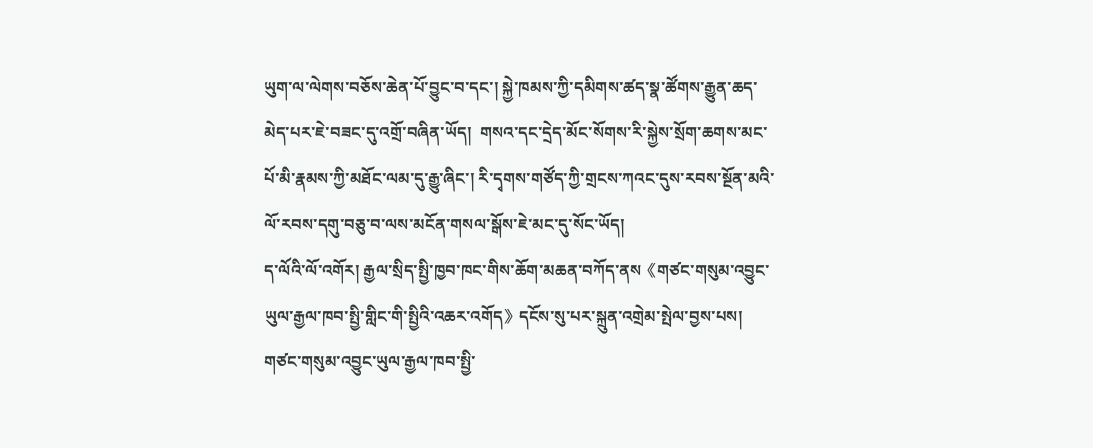ཡུག་ལ་ལེགས་བཅོས་ཆེན་པོ་བྱུང་བ་དང་། སྐྱེ་ཁམས་ཀྱི་དམིགས་ཚད་སྣ་ཚོགས་རྒྱུན་ཆད་མེད་པར་ཇེ་བཟང་དུ་འགྲོ་བཞིན་ཡོད།  གསའ་དང་དྲེད་མོང་སོགས་རི་སྐྱེས་སྲོག་ཆགས་མང་པོ་མི་རྣམས་ཀྱི་མཐོང་ལམ་དུ་རྒྱུ་ཞིང་། རི་དྭགས་གཙོད་ཀྱི་གྲངས་ཀའང་དུས་རབས་སྔོན་མའི་ལོ་རབས་དགུ་བཅུ་བ་ལས་མངོན་གསལ་སྒོས་ཇེ་མང་དུ་སོང་ཡོད།
ད་ལོའི་ལོ་འགོར། རྒྱལ་སྲིད་སྤྱི་ཁྱབ་ཁང་གིས་ཆོག་མཆན་བཀོད་ནས《གཙང་གསུམ་འབྱུང་ཡུལ་རྒྱལ་ཁབ་སྤྱི་གླིང་གི་སྤྱིའི་འཆར་འགོད》དངོས་སུ་པར་སྐྲུན་འགྲེམ་སྤེལ་བྱས་པས། གཙང་གསུམ་འབྱུང་ཡུལ་རྒྱལ་ཁབ་སྤྱི་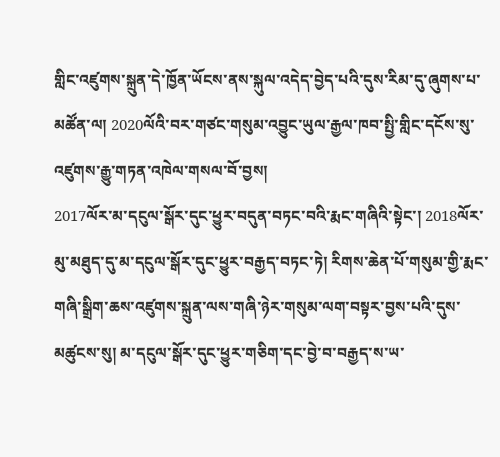གླིང་འཛུགས་སྐྲུན་དེ་ཁྱོན་ཡོངས་ནས་སྐུལ་འདེད་བྱེད་པའི་དུས་རིམ་དུ་ཞུགས་པ་མཚོན་ལ། 2020ལོའི་བར་གཙང་གསུམ་འབྱུང་ཡུལ་རྒྱལ་ཁབ་སྤྱི་གླིང་དངོས་སུ་འཛུགས་རྒྱུ་གཏན་འཁེལ་གསལ་བོ་བྱས།
2017ལོར་མ་དངུལ་སྒོར་དུང་ཕྱུར་བདུན་བཏང་བའི་རྨང་གཞིའི་སྟེང་། 2018ལོར་མུ་མཐུད་དུ་མ་དངུལ་སྒོར་དུང་ཕྱུར་བརྒྱད་བཏང་ཏེ། རིགས་ཆེན་པོ་གསུམ་གྱི་རྨང་གཞི་སྒྲིག་ཆས་འཛུགས་སྐྲུན་ལས་གཞི་ཉེར་གསུམ་ལག་བསྟར་བྱས་པའི་དུས་མཚུངས་སུ། མ་དངུལ་སྒོར་དུང་ཕྱུར་གཅིག་དང་བྱེ་བ་བརྒྱད་ས་ཡ་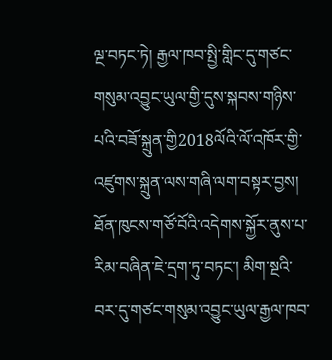ལྔ་བཏང་ཏེ། རྒྱལ་ཁབ་སྤྱི་གླིང་དུ་གཙང་གསུམ་འབྱུང་ཡུལ་གྱི་དུས་སྐབས་གཉིས་པའི་བཟོ་སྐྲུན་གྱི2018ལོའི་ལོ་འཁོར་གྱི་འཛུགས་སྐྲུན་ལས་གཞི་ལག་བསྟར་བྱས།
ཐོན་ཁུངས་གཙོ་བོའི་འདེགས་སྐྱོར་ནུས་པ་རིམ་བཞིན་ཇེ་དྲག་ཏུ་བཏང་། མིག་སྔའི་བར་དུ་གཙང་གསུམ་འབྱུང་ཡུལ་རྒྱལ་ཁབ་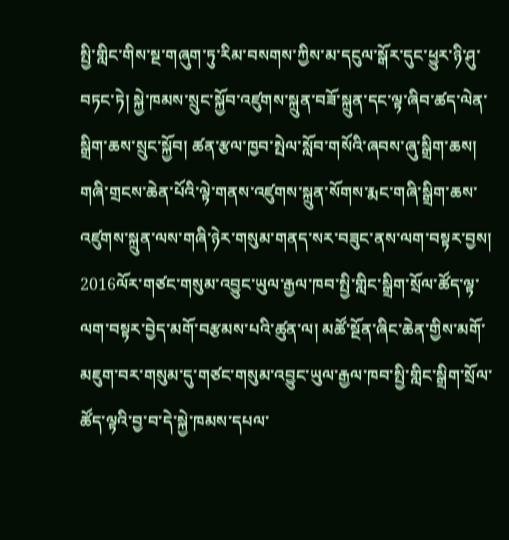སྤྱི་གླིང་གིས་སྔ་གཞུག་ཏུ་རིམ་བསགས་ཀྱིས་མ་དངུལ་སྒོར་དུང་ཕྱུར་ཉི་ཤུ་བཏང་ཏེ། སྐྱེ་ཁམས་སྲུང་སྐྱོབ་འཛུགས་སྐྲུན་བཟོ་སྐྲུན་དང་ལྟ་ཞིབ་ཚད་ལེན་སྒྲིག་ཆས་སྲུང་སྐྱོབ། ཚན་རྩལ་ཁྱབ་སྤེལ་སློབ་གསོའི་ཞབས་ཞུ་སྒྲིག་ཆས། གཞི་གྲངས་ཆེན་པོའི་ལྟེ་གནས་འཛུགས་སྐྲུན་སོགས་རྨང་གཞི་སྒྲིག་ཆས་འཛུགས་སྐྲུན་ལས་གཞི་ཉེར་གསུམ་གནད་སར་བཟུང་ནས་ལག་བསྟར་བྱས།
2016ལོར་གཙང་གསུམ་འབྱུང་ཡུལ་རྒྱལ་ཁབ་སྤྱི་གླིང་སྒྲིག་སྲོལ་ཚོད་ལྟ་ལག་བསྟར་བྱེད་མགོ་བརྩམས་པའི་ཚུན་ལ། མཚོ་སྔོན་ཞིང་ཆེན་གྱིས་མགོ་མཇུག་བར་གསུམ་དུ་གཙང་གསུམ་འབྱུང་ཡུལ་རྒྱལ་ཁབ་སྤྱི་གླིང་སྒྲིག་སྲོལ་ཚོད་ལྟའི་བྱ་བ་དེ་སྐྱེ་ཁམས་དཔལ་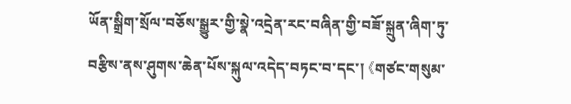ཡོན་སྒྲིག་སྲོལ་བཅོས་སྒྱུར་གྱི་སྣེ་འདྲེན་རང་བཞིན་གྱི་བཟོ་སྐྲུན་ཞིག་ཏུ་བརྩིས་ནས་ཤུགས་ཆེན་པོས་སྐུལ་འདེད་བཏང་བ་དང་། 《གཙང་གསུམ་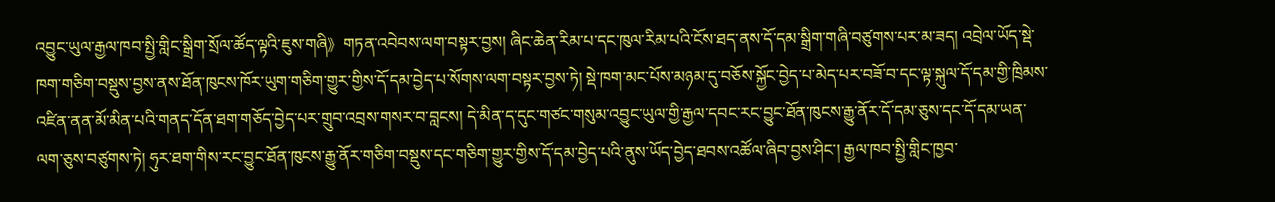འབྱུང་ཡུལ་རྒྱལ་ཁབ་སྤྱི་གླིང་སྒྲིག་སྲོལ་ཚོད་ལྟའི་ཇུས་གཞི》གཏན་འབེབས་ལག་བསྟར་བྱས། ཞིང་ཆེན་རིམ་པ་དང་ཁུལ་རིམ་པའི་ངོས་ཐད་ནས་དོ་དམ་སྒྲིག་གཞི་བཙུགས་པར་མ་ཟད། འབྲེལ་ཡོད་སྡེ་ཁག་གཅིག་བསྡུས་བྱས་ནས་ཐོན་ཁུངས་ཁོར་ཡུག་གཅིག་གྱུར་གྱིས་དོ་དམ་བྱེད་པ་སོགས་ལག་བསྟར་བྱས་ཏེ། སྡེ་ཁག་མང་པོས་མཉམ་དུ་བཅོས་སྐྱོང་བྱེད་པ་མེད་པར་བཟོ་བ་དང་ལྟ་སྐུལ་དོ་དམ་གྱི་ཁྲིམས་འཛིན་ནན་མོ་མིན་པའི་གནད་དོན་ཐག་གཅོད་བྱེད་པར་གྲུབ་འབྲས་གསར་བ་བླངས། དེ་མིན་ད་དུང་གཙང་གསུམ་འབྱུང་ཡུལ་གྱི་རྒྱལ་དབང་རང་བྱུང་ཐོན་ཁུངས་རྒྱུ་ནོར་དོ་དམ་ཅུས་དང་དོ་དམ་ཡན་ལག་ཅུས་བཙུགས་ཏེ། ཧུར་ཐག་གིས་རང་བྱུང་ཐོན་ཁུངས་རྒྱུ་ནོར་གཅིག་བསྡུས་དང་གཅིག་གྱུར་གྱིས་དོ་དམ་བྱེད་པའི་ནུས་ཡོད་བྱེད་ཐབས་འཚོལ་ཞིབ་བྱས་ཤིང་། རྒྱལ་ཁབ་སྤྱི་གླིང་ཁྱབ་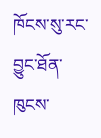ཁོངས་སུ་རང་བྱུང་ཐོན་ཁུངས་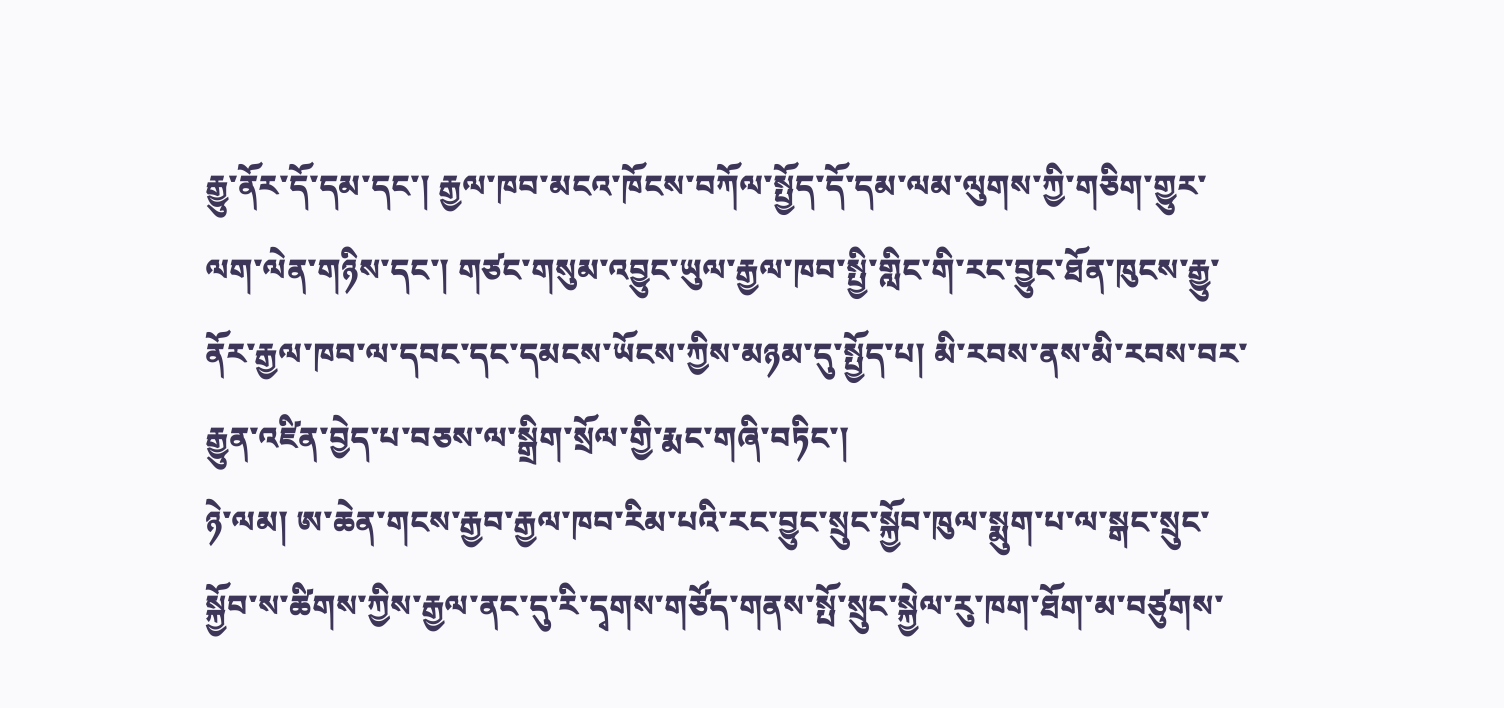རྒྱུ་ནོར་དོ་དམ་དང་། རྒྱལ་ཁབ་མངའ་ཁོངས་བཀོལ་སྤྱོད་དོ་དམ་ལམ་ལུགས་ཀྱི་གཅིག་གྱུར་ལག་ལེན་གཉིས་དང་། གཙང་གསུམ་འབྱུང་ཡུལ་རྒྱལ་ཁབ་སྤྱི་གླིང་གི་རང་བྱུང་ཐོན་ཁུངས་རྒྱུ་ནོར་རྒྱལ་ཁབ་ལ་དབང་དང་དམངས་ཡོངས་ཀྱིས་མཉམ་དུ་སྤྱོད་པ། མི་རབས་ནས་མི་རབས་བར་རྒྱུན་འཛིན་བྱེད་པ་བཅས་ལ་སྒྲིག་སྲོལ་གྱི་རྨང་གཞི་བཏིང་།
ཉེ་ལམ། ཨ་ཆེན་གངས་རྒྱབ་རྒྱལ་ཁབ་རིམ་པའི་རང་བྱུང་སྲུང་སྐྱོབ་ཁུལ་སྨུག་པ་ལ་སྒང་སྲུང་སྐྱོབ་ས་ཚིགས་ཀྱིས་རྒྱལ་ནང་དུ་རི་དྭགས་གཙོད་གནས་སྤོ་སྲུང་སྐྱེལ་རུ་ཁག་ཐོག་མ་བཙུགས་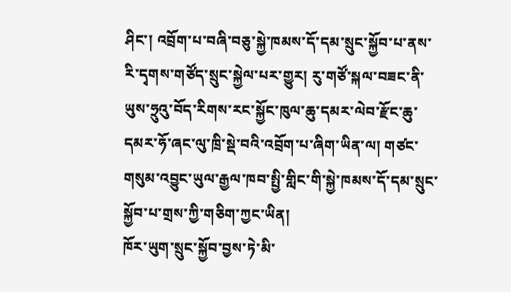ཤིང་། འབྲོག་པ་བཞི་བཅུ་སྐྱེ་ཁམས་དོ་དམ་སྲུང་སྐྱོབ་པ་ནས་རི་དྭགས་གཙོད་སྲུང་སྐྱེལ་པར་གྱུར། རུ་གཙོ་སྐལ་བཟང་ནི་ཡུས་ཧྲུའུ་བོད་རིགས་རང་སྐྱོང་ཁུལ་ཆུ་དམར་ལེབ་རྫོང་ཆུ་དམར་ཧོ་ཞང་ལུ་ཁྲི་སྡེ་བའི་འབྲོག་པ་ཞིག་ཡིན་ལ། གཙང་གསུམ་འབྱུང་ཡུལ་རྒྱལ་ཁབ་སྤྱི་གླིང་གི་སྐྱེ་ཁམས་དོ་དམ་སྲུང་སྐྱོབ་པ་གྲས་ཀྱི་གཅིག་ཀྱང་ཡིན།
ཁོར་ཡུག་སྲུང་སྐྱོབ་བྱས་ཏེ་མི་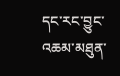དང་རང་བྱུང་འཆམ་མཐུན་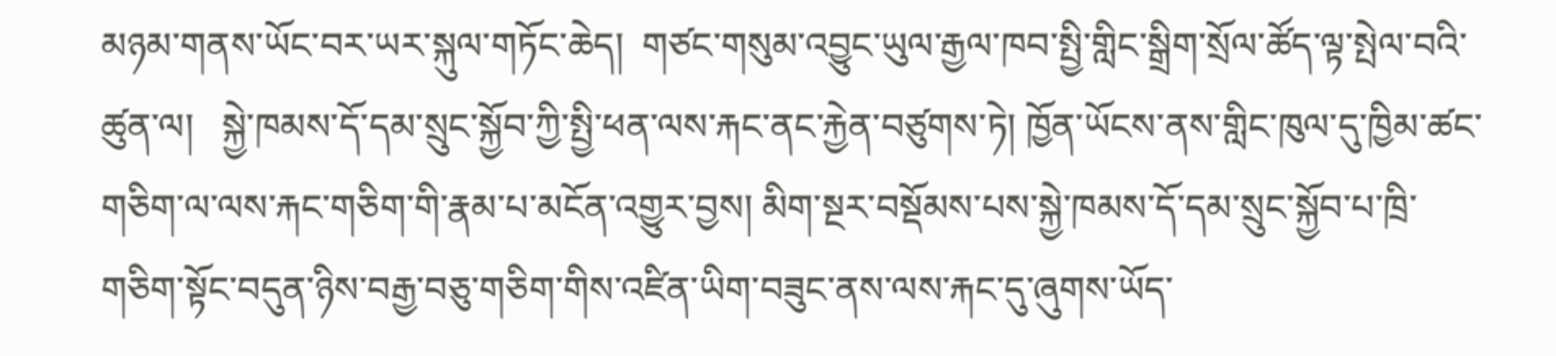མཉམ་གནས་ཡོང་བར་ཡར་སྐུལ་གཏོང་ཆེད།  གཙང་གསུམ་འབྱུང་ཡུལ་རྒྱལ་ཁབ་སྤྱི་གླིང་སྒྲིག་སྲོལ་ཚོད་ལྟ་སྤེལ་བའི་ཚུན་ལ།   སྐྱེ་ཁམས་དོ་དམ་སྲུང་སྐྱོབ་ཀྱི་སྤྱི་ཕན་ལས་རྐང་ནང་རྐྱེན་བཙུགས་ཏེ། ཁྱོན་ཡོངས་ནས་གླིང་ཁུལ་དུ་ཁྱིམ་ཚང་གཅིག་ལ་ལས་རྐང་གཅིག་གི་རྣམ་པ་མངོན་འགྱུར་བྱས། མིག་སྔར་བསྡོམས་པས་སྐྱེ་ཁམས་དོ་དམ་སྲུང་སྐྱོབ་པ་ཁྲི་གཅིག་སྟོང་བདུན་ཉིས་བརྒྱ་བཅུ་གཅིག་གིས་འཛིན་ཡིག་བཟུང་ནས་ལས་རྐང་དུ་ཞུགས་ཡོད་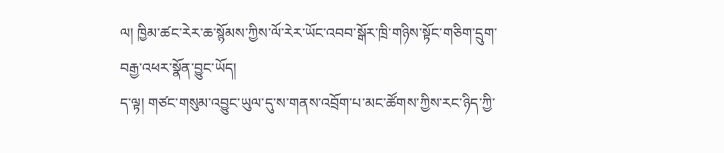ལ། ཁྱིམ་ཚང་རེར་ཆ་སྙོམས་ཀྱིས་ལོ་རེར་ཡོང་འབབ་སྒོར་ཁྲི་གཉིས་སྟོང་གཅིག་དྲུག་བརྒྱ་འཕར་སྣོན་བྱུང་ཡོད།
ད་ལྟ། གཙང་གསུམ་འབྱུང་ཡུལ་དུ་ས་གནས་འབྲོག་པ་མང་ཚོགས་ཀྱིས་རང་ཉིད་ཀྱི་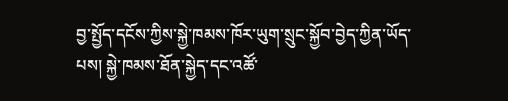བྱ་སྤྱོད་དངོས་ཀྱིས་སྐྱེ་ཁམས་ཁོར་ཡུག་སྲུང་སྐྱོབ་བྱེད་ཀྱིན་ཡོད་པས། སྐྱེ་ཁམས་ཐོན་སྐྱེད་དང་འཚོ་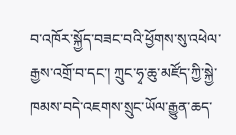བ་འཁོར་སྐྱོད་བཟང་བའི་ཕྱོགས་སུ་འཕེལ་རྒྱས་འགྲོ་བ་དང་། ཀྲུང་ཧྭ་ཆུ་མཛོད་ཀྱི་སྐྱེ་ཁམས་བདེ་འཇགས་སྲུང་ཡོལ་རྒྱུན་ཆད་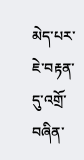མེད་པར་ཇེ་བརྟན་དུ་འགྲོ་བཞིན་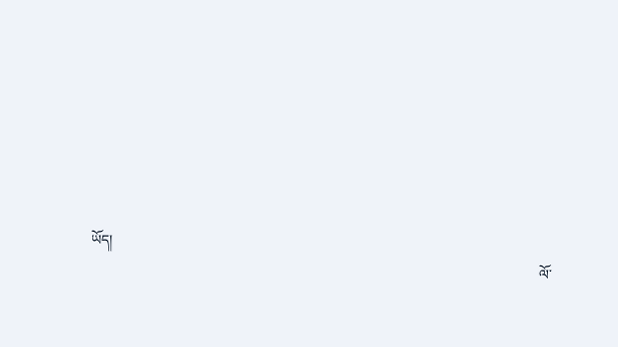ཡོད།
                                                                                                                           ལོ་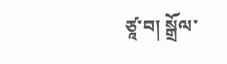ཙཱ་བ། སྒྲོལ་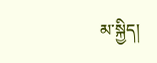མ་སྐྱིད།